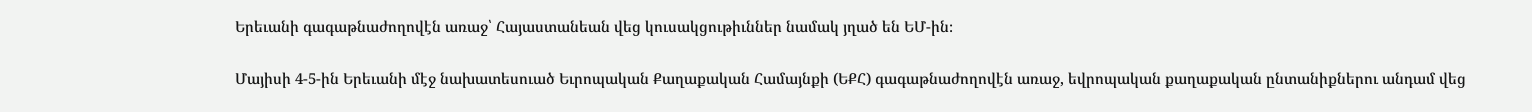Երեւանի գագաթնաժողովէն առաջ՝ Հայաստանեան վեց կուսակցութիւններ նամակ յղած են ԵՄ-ին։

Մայիսի 4-5-ին Երեւանի մէջ նախատեսուած Եւրոպական Քաղաքական Համայնքի (ԵՔՀ) գագաթնաժողովէն առաջ, եվրոպական քաղաքական ընտանիքներու անդամ վեց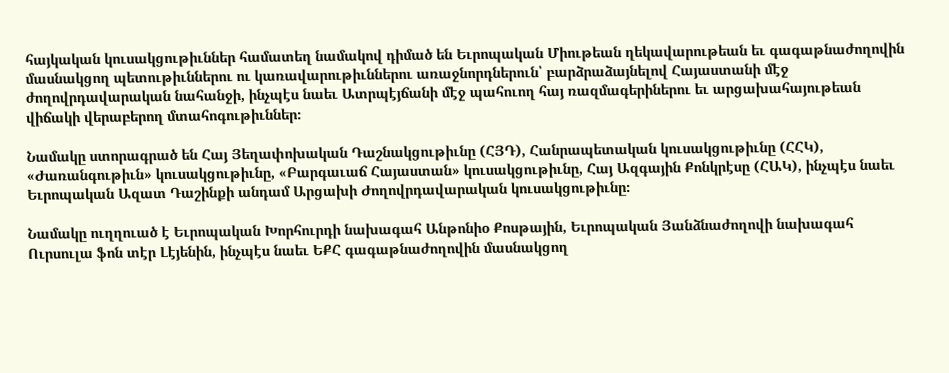հայկական կուսակցութիւններ համատեղ նամակով դիմած են Եւրոպական Միութեան ղեկավարութեան եւ գագաթնաժողովին մասնակցող պետութիւններու ու կառավարութիւններու առաջնորդներուն՝ բարձրաձայնելով Հայաստանի մէջ ժողովրդավարական նահանջի, ինչպէս նաեւ Ատրպէյճանի մէջ պահուող հայ ռազմագերիներու եւ արցախահայութեան վիճակի վերաբերող մտահոգութիւններ։

Նամակը ստորագրած են Հայ Յեղափոխական Դաշնակցութիւնը (ՀՅԴ), Հանրապետական կուսակցութիւնը (ՀՀԿ), «Ժառանգութիւն» կուսակցութիւնը, «Բարգաւաճ Հայաստան» կուսակցութիւնը, Հայ Ազգային Քոնկրէսը (ՀԱԿ), ինչպէս նաեւ Եւրոպական Ազատ Դաշինքի անդամ Արցախի Ժողովրդավարական կուսակցութիւնը։

Նամակը ուղղուած է Եւրոպական Խորհուրդի նախագահ Անթոնիօ Քոսթային, Եւրոպական Յանձնաժողովի նախագահ Ուրսուլա ֆոն տէր Լէյենին, ինչպէս նաեւ ԵՔՀ գագաթնաժողովին մասնակցող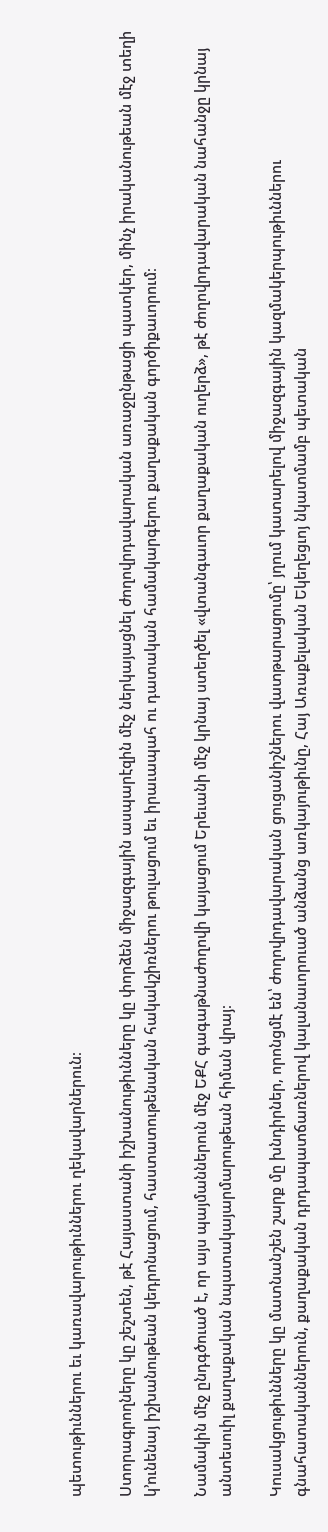պետութիւններու եւ կառավարութիւններու ղեկավարներուն։

Ստորագրողները կը շեշտեն, թէ Հայաստանի իշխանութիւնները կը փորձեն միջազգային ասպարէզին մէջ ներկայացնել ժողովրդավարական առաջընթացի պատկեր, մինչ իրականութեան մէջ տեղի կ՚ունենայ իշխանութեան կեդրոնացում, հաստատութենական հակակշիռներու թուլացում եւ իրաւապահ ու դատական համակարգերու քաղաքական գործիքաւորում։

Նամակին մէջ ընդգծուած է, որ այս պայմաններուն մէջ ԵՔՀ գագաթնաժողովի կայացում Երեւանի մէջ կրնայ ստեղծել «վտանգաւոր քաղաքական ուղերձ», թէ ժողովրդավարական նահանջը կրնայ անտեսուիլ քաղաքական նպատակայարմարութեան հիման վրայ։

Կուսակցութիւնները կը մատնանշեն շարք մը խնդիրներ, որոնցմէ են՝ ժողովրդավարական ցուցանիշներու վատթարացումը՝ յղում կատարելով միջազգային կազմակերպութիւններու գնահատականներուն, քաղաքական դրդապատճառներով կալանաւորուած անձանց առկայութիւնը, Հայ Առաքելական Եկեղեցւոյ նկատմամբ պետական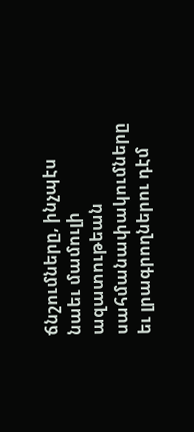ճնշումները, ինչպէս նաեւ մամուլի ազատութեան սահմանափակումները եւ լրագրողներու դէմ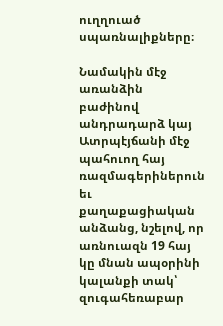ուղղուած սպառնալիքները։

Նամակին մէջ առանձին բաժինով անդրադարձ կայ Ատրպէյճանի մէջ պահուող հայ ռազմագերիներուն եւ քաղաքացիական անձանց, նշելով, որ առնուազն 19 հայ կը մնան ապօրինի կալանքի տակ՝ զուգահեռաբար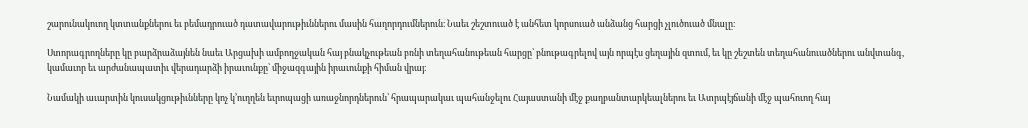շարունակուող կտտանքներու եւ բեմադրուած դատավարութիւններու մասին հաղորդումներուն։ Նաեւ շեշտուած է անհետ կորսուած անձանց հարցի չլուծուած մնալը։

Ստորագրողները կը բարձրաձայնեն նաեւ Արցախի ամբողջական հայ բնակչութեան բռնի տեղահանութեան հարցը՝ բնութագրելով այն որպէս ցեղային զտում, եւ կը շեշտեն տեղահանուածներու անվտանգ, կամաւոր եւ արժանապատիւ վերադարձի իրաւունքը՝ միջազգային իրաւունքի հիման վրայ։

Նամակի աւարտին կուսակցութիւնները կոչ կ՚ուղղեն եւրոպացի առաջնորդներուն՝ հրապարակաւ պահանջելու Հայաստանի մէջ քաղբանտարկեալներու եւ Ատրպէյճանի մէջ պահուող հայ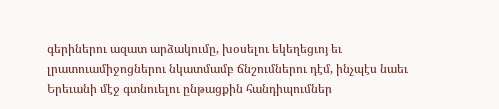գերիներու ազատ արձակումը, խօսելու եկեղեցւոյ եւ լրատուամիջոցներու նկատմամբ ճնշումներու դէմ, ինչպէս նաեւ Երեւանի մէջ գտնուելու ընթացքին հանդիպումներ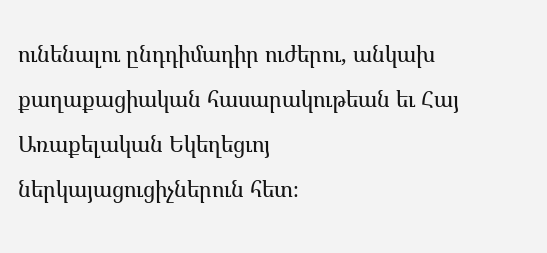ունենալու ընդդիմադիր ուժերու, անկախ քաղաքացիական հասարակութեան եւ Հայ Առաքելական Եկեղեցւոյ ներկայացուցիչներուն հետ։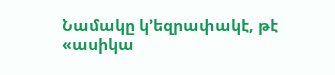Նամակը կ՚եզրափակէ, թէ «ասիկա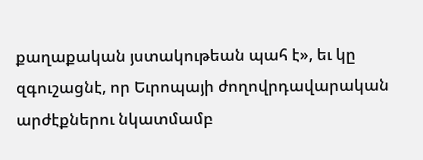քաղաքական յստակութեան պահ է», եւ կը զգուշացնէ, որ Եւրոպայի ժողովրդավարական արժէքներու նկատմամբ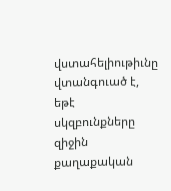վստահելիութիւնը վտանգուած է, եթէ սկզբունքները զիջին քաղաքական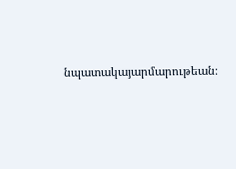նպատակայարմարութեան։